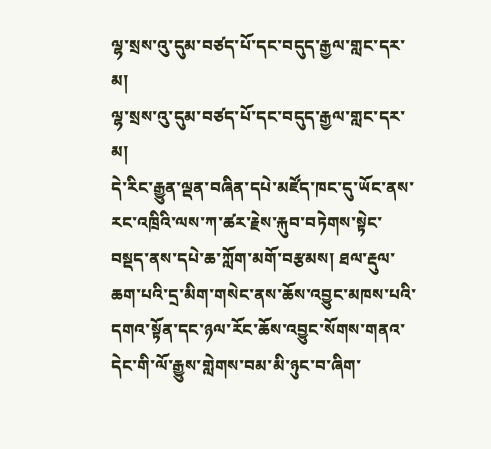ལྷ་སྲས་འུ་དུམ་བཙད་པོ་དང་བདུད་རྒྱལ་གླང་དར་མ།
ལྷ་སྲས་འུ་དུམ་བཙད་པོ་དང་བདུད་རྒྱལ་གླང་དར་མ།
དེ་རིང་རྒྱུན་ལྡན་བཞིན་དཔེ་མཛོད་ཁང་དུ་ཡོང་ནས་རང་འཁྲིའི་ལས་ཀ་ཚར་རྗེས་རྐུབ་བཏེགས་སྟེང་བསྡད་ནས་དཔེ་ཆ་ཀློག་མགོ་བརྩམས། ཐལ་རྡུལ་ཆག་པའི་དྲ་མིག་གསེང་ནས་ཆོས་འབྱུང་མཁས་པའི་དགའ་སྟོན་དང་ཉལ་རོང་ཆོས་འབྱུང་སོགས་གནའ་དེང་གི་ལོ་རྒྱུས་གླེགས་བམ་མི་ཉུང་བ་ཞིག་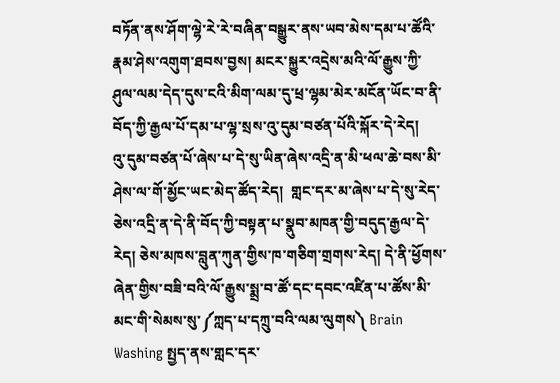བཏོན་ནས་ཤོག་ལྷེ་རེ་རེ་བཞིན་བསྒྱུར་ནས་ཡབ་མེས་དམ་པ་ཚོའི་རྣམ་ཤེས་འགུག་ཐབས་བྱས། མངར་སྐྱུར་འདྲེས་མའི་ལོ་རྒྱུས་ཀྱི་ཤུལ་ལམ་དེད་དུས་ངའི་མིག་ལམ་དུ་ཕྲ་ལྷམ་མེར་མངོན་ཡོང་བ་ནི་བོད་ཀྱི་རྒྱལ་པོ་དམ་པ་ལྷ་སྲས་འུ་དུམ་བཙན་པོའི་སྐོར་དེ་རེད།
འུ་དུམ་བཙན་པོ་ཞེས་པ་དེ་སུ་ཡིན་ཞེས་འདྲི་ན་མི་ཕལ་ཆེ་བས་མི་ཤེས་ལ་གོ་མྱོང་ཡང་མེད་ཚོད་རེད།  གླང་དར་མ་ཞེས་པ་དེ་སུ་རེད་ཅེས་འདྲི་ན་དེ་ནི་བོད་ཀྱི་བསྟན་པ་སྣུབ་མཁན་གྱི་བདུད་རྒྱལ་དེ་རེད། ཅེས་མཁས་བླུན་ཀུན་གྱིས་ཁ་གཅིག་གྲགས་རེད། དེ་ནི་ཕྱོགས་ཞེན་གྱིས་བཟི་བའི་ལོ་རྒྱུས་སྨྲ་བ་ཚོ་དང་དབང་འཛིན་པ་ཚོས་མི་མང་གི་སེམས་སུ་༼ཀླད་པ་དཀྲུ་བའི་ལམ་ལུགས༽ Brain Washing སྤྱད་ནས་གླང་དར་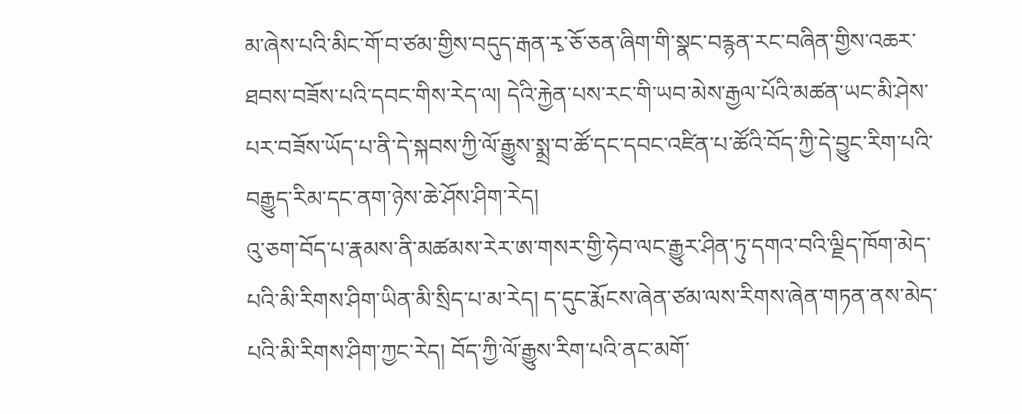མ་ཞེས་པའི་མིང་གོ་བ་ཙམ་གྱིས་བདུད་རྒན་རྭ་ཅོ་ཅན་ཞིག་གི་སྣང་བརྙན་རང་བཞིན་གྱིས་འཆར་ཐབས་བཟོས་པའི་དབང་གིས་རེད་ལ། དེའི་རྐྱེན་པས་རང་གི་ཡབ་མེས་རྒྱལ་པོའི་མཚན་ཡང་མི་ཤེས་པར་བཟོས་ཡོད་པ་ནི་དེ་སྐབས་ཀྱི་ལོ་རྒྱུས་སྨྲ་བ་ཚོ་དང་དབང་འཛིན་པ་ཚོའི་བོད་ཀྱི་དེ་བྱུང་རིག་པའི་བརྒྱུད་རིམ་དང་ནག་ཉེས་ཆེ་ཤོས་ཤིག་རེད།
འུ་ཅག་བོད་པ་རྣམས་ནི་མཚམས་རེར་ཨ་གསར་གྱི་ཧེབ་ལང་རྒྱུར་ཤིན་ཏུ་དགའ་བའི་ལྗིད་ཁོག་མེད་པའི་མི་རིགས་ཤིག་ཡིན་མི་སྲིད་པ་མ་རེད། ད་དུང་རྨོངས་ཞེན་ཙམ་ལས་རིགས་ཞེན་གཏན་ནས་མེད་པའི་མི་རིགས་ཤིག་ཀྱང་རེད། བོད་ཀྱི་ལོ་རྒྱུས་རིག་པའི་ནང་མགོ་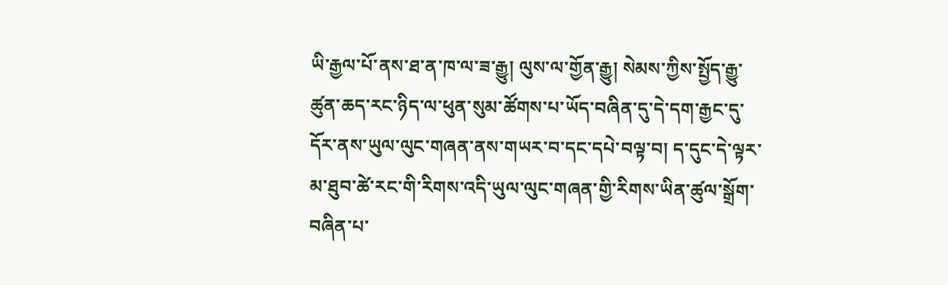ཡི་རྒྱལ་པོ་ནས་ཐ་ན་ཁ་ལ་ཟ་རྒྱུ། ལུས་ལ་གྱོན་རྒྱུ། སེམས་ཀྱིས་སྤྱོད་རྒྱུ་ཚུན་ཆད་རང་ཉིད་ལ་ཕུན་སུམ་ཚོགས་པ་ཡོད་བཞིན་དུ་དེ་དག་རྒྱང་དུ་དོར་ནས་ཡུལ་ལུང་གཞན་ནས་གཡར་བ་དང་དཔེ་བལྟ་བ། ད་དུང་དེ་ལྟར་མ་ཐུབ་ཚེ་རང་གི་རིགས་འདི་ཡུལ་ལུང་གཞན་གྱི་རིགས་ཡིན་ཚུལ་སྒྲོག་བཞིན་པ་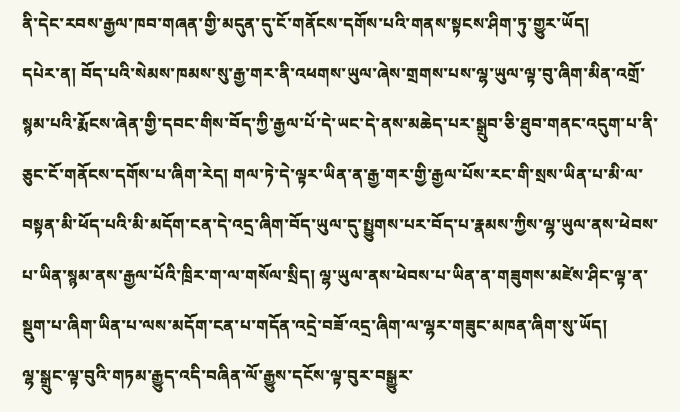ནི་དེང་རབས་རྒྱལ་ཁབ་གཞན་གྱི་མདུན་དུ་ངོ་གནོངས་དགོས་པའི་གནས་སྟངས་ཤིག་ཏུ་གྱུར་ཡོད།
དཔེར་ན། བོད་པའི་སེམས་ཁམས་སུ་རྒྱ་གར་ནི་འཕགས་ཡུལ་ཞེས་གྲགས་པས་ལྷ་ཡུལ་ལྟ་བུ་ཞིག་མིན་འགྲོ་སྙམ་པའི་རྨོངས་ཞེན་གྱི་དབང་གིས་བོད་ཀྱི་རྒྱལ་པོ་དེ་ཡང་དེ་ནས་མཆེད་པར་སྒྲུབ་ཅི་ཐུབ་གནང་འདུག་པ་ནི་ཅུང་ངོ་གནོངས་དགོས་པ་ཞིག་རེད། གལ་ཏེ་དེ་ལྟར་ཡིན་ན་རྒྱ་གར་གྱི་རྒྱལ་པོས་རང་གི་སྲས་ཡིན་པ་མི་ལ་བསྟན་མི་ཕོད་པའི་མི་མདོག་ངན་དེ་འདྲ་ཞིག་བོད་ཡུལ་དུ་སྤྱུགས་པར་བོད་པ་རྣམས་ཀྱིས་ལྷ་ཡུལ་ནས་ཕེབས་པ་ཡིན་སྙམ་ནས་རྒྱལ་པོའི་ཁྲིར་ག་ལ་གསོལ་སྲིད། ལྷ་ཡུལ་ནས་ཕེབས་པ་ཡིན་ན་གཟུགས་མཛེས་ཤིང་ལྟ་ན་སྡུག་པ་ཞིག་ཡིན་པ་ལས་མདོག་ངན་པ་གདོན་འདྲེ་བཟོ་འདྲ་ཞིག་ལ་ལྷར་གཟུང་མཁན་ཞིག་སུ་ཡོད།
ལྷ་སྒྲུང་ལྟ་བུའི་གཏམ་རྒྱུད་འདི་བཞིན་ལོ་རྒྱུས་དངོས་ལྟ་བུར་བསྒྱུར་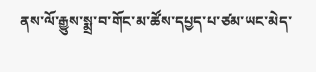ནས་ལོ་རྒྱུས་སྨྲ་བ་གོང་མ་ཚོས་དཔྱད་པ་ཙམ་ཡང་མེད་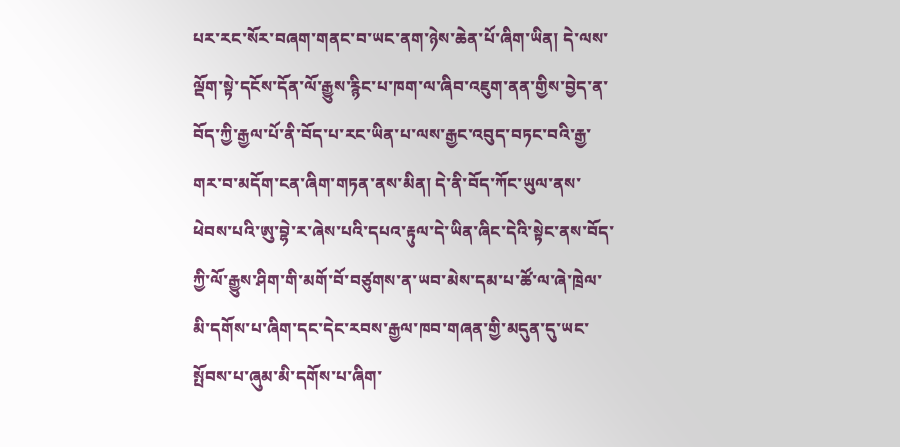པར་རང་སོར་བཞག་གནང་བ་ཡང་ནག་ཉེས་ཆེན་པོ་ཞིག་ཡིན། དེ་ལས་ལྡོག་སྟེ་དངོས་དོན་ལོ་རྒྱུས་རྙིང་པ་ཁག་ལ་ཞིབ་འཇུག་ནན་གྱིས་བྱེད་ན་བོད་ཀྱི་རྒྱལ་པོ་ནི་བོད་པ་རང་ཡིན་པ་ལས་རྒྱང་འབུད་བཏང་བའི་རྒྱ་གར་བ་མདོག་ངན་ཞིག་གཏན་ནས་མིན། དེ་ནི་བོད་ཀོང་ཡུལ་ནས་ཕེབས་པའི་ཨུ་བྷེ་ར་ཞེས་པའི་དཔའ་རྟུལ་དེ་ཡིན་ཞིང་དེའི་སྟེང་ནས་བོད་ཀྱི་ལོ་རྒྱུས་ཤིག་གི་མགོ་བོ་བཙུགས་ན་ཡབ་མེས་དམ་པ་ཚོ་ལ་ཞེ་ཁྲེལ་མི་དགོས་པ་ཞིག་དང་དེང་རབས་རྒྱལ་ཁབ་གཞན་གྱི་མདུན་དུ་ཡང་སྤོབས་པ་ཞུམ་མི་དགོས་པ་ཞིག་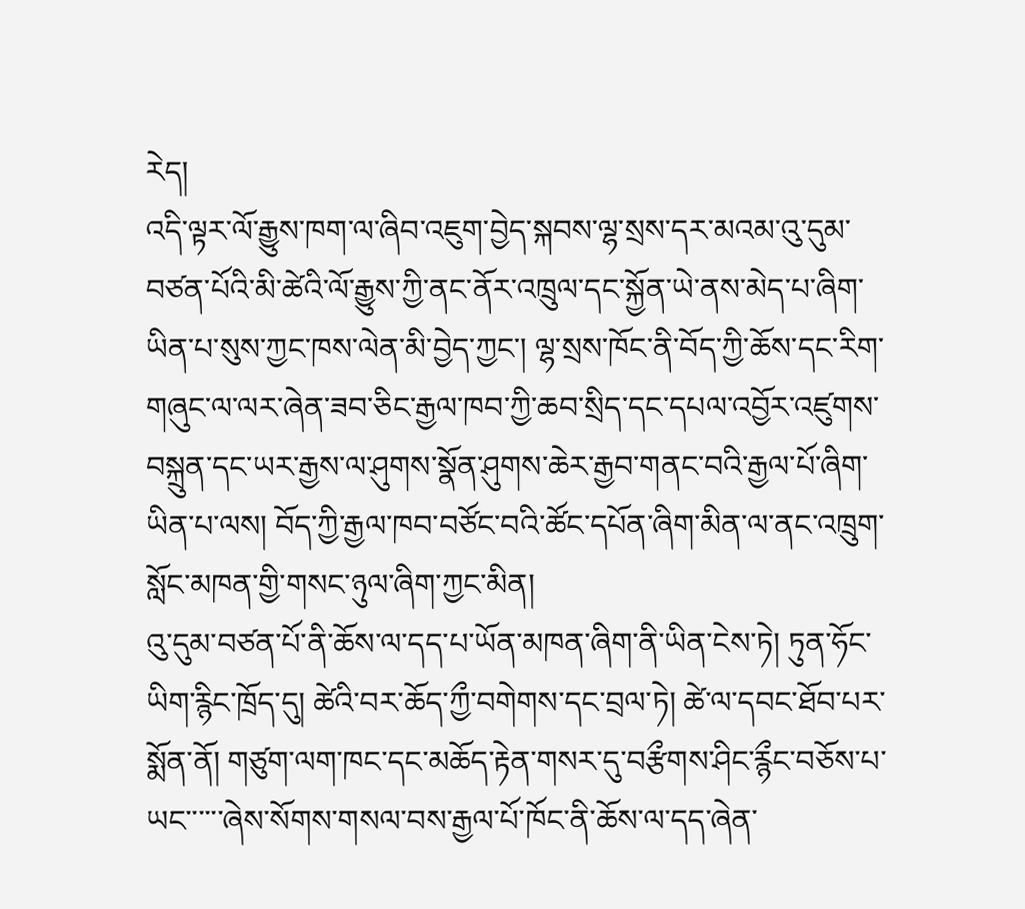རེད།
འདི་ལྟར་ལོ་རྒྱུས་ཁག་ལ་ཞིབ་འཇུག་བྱེད་སྐབས་ལྷ་སྲས་དར་མའམ་འུ་དུམ་བཙན་པོའི་མི་ཚེའི་ལོ་རྒྱུས་ཀྱི་ནང་ནོར་འཁྲུལ་དང་སྐྱོན་ཡེ་ནས་མེད་པ་ཞིག་ཡིན་པ་སུས་ཀྱང་ཁས་ལེན་མི་བྱེད་ཀྱང་། ལྷ་སྲས་ཁོང་ནི་བོད་ཀྱི་ཆོས་དང་རིག་གཞུང་ལ་ལར་ཞེན་ཟབ་ཅིང་རྒྱལ་ཁབ་ཀྱི་ཆབ་སྲིད་དང་དཔལ་འབྱོར་འཛུགས་བསྐྲུན་དང་ཡར་རྒྱས་ལ་ཤུགས་སྣོན་ཤུགས་ཆེར་རྒྱབ་གནང་བའི་རྒྱལ་པོ་ཞིག་ཡིན་པ་ལས། བོད་ཀྱི་རྒྱལ་ཁབ་བཙོང་བའི་ཚོང་དཔོན་ཞིག་མིན་ལ་ནང་འཁྲུག་སློང་མཁན་གྱི་གསང་ཉུལ་ཞིག་ཀྱང་མིན།
འུ་དུམ་བཙན་པོ་ནི་ཆོས་ལ་དད་པ་ཡོན་མཁན་ཞིག་ནི་ཡིན་ངེས་ཏེ། ཏུན་ཧོང་ཡིག་རྙིང་ཁྲོད་དུ། ཚེའི་བར་ཆོད་ཀྱྀ་བགེགས་དང་བྲལ་ཏེ། ཚེ་ལ་དབང་ཐོབ་པར་སྨོན་ནོ། གཙུག་ལག་ཁང་དང་མཆོད་རྟེན་གསར་དུ་བརྩྀགས་ཤིང་རྙྀང་བཅོས་པ་ཡང་་་་་་ཞེས་སོགས་གསལ་བས་རྒྱལ་པོ་ཁོང་ནི་ཆོས་ལ་དད་ཞེན་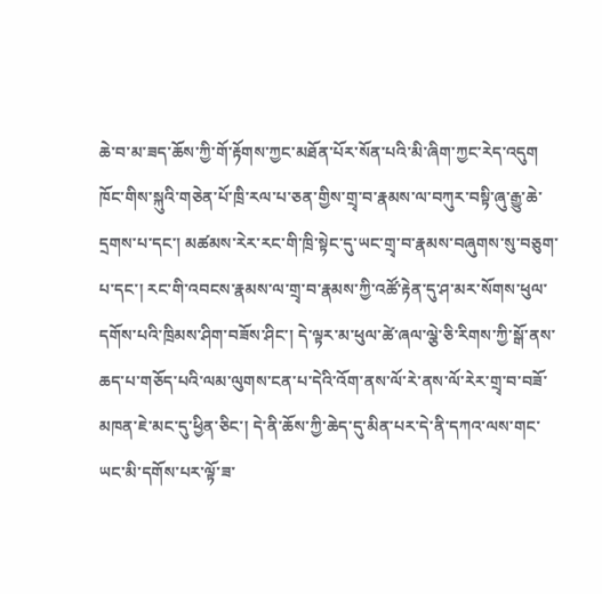ཆེ་བ་མ་ཟད་ཆོས་ཀྱི་གོ་རྟོགས་ཀྱང་མཐོན་པོར་སོན་པའི་མི་ཞིག་ཀྱང་རེད་འདུག ཁོང་གིས་སྐུའི་གཅེན་པོ་ཁྲི་རལ་པ་ཅན་གྱིས་གྲྭ་བ་རྣམས་ལ་བཀུར་བསྟི་ཞུ་རྒྱུ་ཆེ་དྲགས་པ་དང་། མཚམས་རེར་རང་གི་ཁྲི་སྟེང་དུ་ཡང་གྲྭ་བ་རྣམས་བཞུགས་སུ་བཅུག་པ་དང་། རང་གི་འབངས་རྣམས་ལ་གྲྭ་བ་རྣམས་ཀྱི་འཚོ་རྟེན་དུ་ཤ་མར་སོགས་ཕུལ་དགོས་པའི་ཁྲིམས་ཤིག་བཟོས་ཤིང་། དེ་ལྟར་མ་ཕུལ་ཚེ་ཞལ་ལྕེ་ཅི་རིགས་ཀྱི་སྒོ་ནས་ཆད་པ་གཅོད་པའི་ལམ་ལུགས་ངན་པ་དེའི་འོག་ནས་ལོ་རེ་ནས་ལོ་རེར་གྲྭ་བ་བཟོ་མཁན་ཇེ་མང་དུ་ཕྱིན་ཅིང་། དེ་ནི་ཆོས་ཀྱི་ཆེད་དུ་མིན་པར་དེ་ནི་དཀའ་ལས་གང་ཡང་མི་དགོས་པར་ལྟོ་ཟ་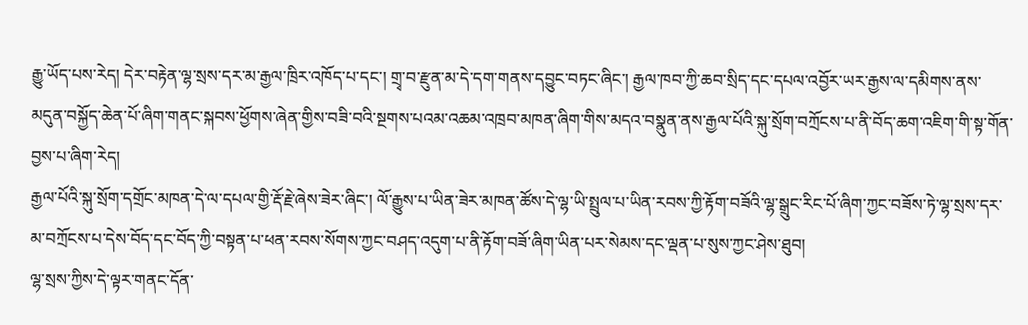རྒྱུ་ཡོད་པས་རེད། དེར་བརྟེན་ལྷ་སྲས་དར་མ་རྒྱལ་ཁྲིར་འཁོད་པ་དང་། གྲྭ་བ་རྫུན་མ་དེ་དག་གནས་དབྱུང་བཏང་ཞིང་། རྒྱལ་ཁབ་ཀྱི་ཆབ་སྲིད་དང་དཔལ་འབྱོར་ཡར་རྒྱས་ལ་དམིགས་ནས་མདུན་བསྐྱོད་ཆེན་པོ་ཞིག་གནང་སྐབས་ཕྱོགས་ཞེན་གྱིས་བཟི་བའི་སྔགས་པའམ་འཆམ་འཁྲབ་མཁན་ཞིག་གིས་མདའ་བསྣུན་ནས་རྒྱལ་པོའི་སྐུ་སྲོག་བཀྲོངས་པ་ནི་བོད་ཆག་འཇིག་གི་སྟ་གོན་བྱས་པ་ཞིག་རེད།
རྒྱལ་པོའི་སྐུ་སྲོག་དགྲོང་མཁན་དེ་ལ་དཔལ་གྱི་རྡོ་རྗེ་ཞེས་ཟེར་ཞིང་། ལོ་རྒྱུས་པ་ཡིན་ཟེར་མཁན་ཚོས་དེ་ལྷ་ཡི་སྤྲུལ་པ་ཡིན་རབས་ཀྱི་རྟོག་བཟོའི་ལྷ་སྒྲུང་རིང་པོ་ཞིག་ཀྱང་བཟོས་ཏེ་ལྷ་སྲས་དར་མ་བཀྲོངས་པ་དེས་བོད་དང་བོད་ཀྱི་བསྟན་པ་ཕན་རབས་སོགས་ཀྱང་བཤད་འདུག་པ་ནི་རྟོག་བཟོ་ཞིག་ཡིན་པར་སེམས་དང་ལྡན་པ་སུས་ཀྱང་ཤེས་ཐུབ།
ལྷ་སྲས་ཀྱིས་དེ་ལྟར་གནང་དོན་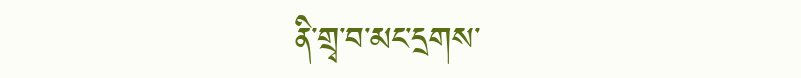ནི་གྲྭ་བ་མང་དྲགས་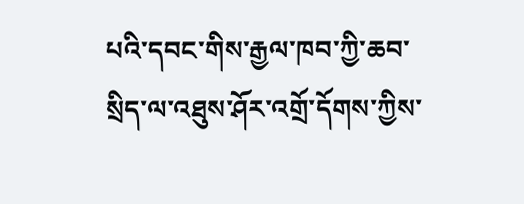པའི་དབང་གིས་རྒྱལ་ཁབ་ཀྱི་ཆབ་སྲིད་ལ་འཐུས་ཤོར་འགྲོ་དོགས་ཀྱིས་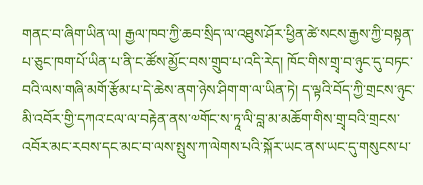གནང་བ་ཞིག་ཡིན་ལ། རྒྱལ་ཁབ་ཀྱི་ཆབ་སྲིད་ལ་འཐུས་ཤོར་ཕྱིན་ཚེ་སངས་རྒྱས་ཀྱི་བསྟན་པ་ཅུང་ཁག་པོ་ཡིན་པ་ནི་ང་ཚོས་མྱོང་བས་གྲུབ་པ་འདི་རེད། ཁོང་གིས་གྲྭ་བ་ཉུང་དུ་བཏང་བའི་ལས་གཞི་མགོ་རྩོམ་པ་དེ་ཆེས་ནག་ཉེས་ཤིག་ག་ལ་ཡིན་ཏེ། ད་ལྟའི་བོད་ཀྱི་གྲངས་ཉུང་མི་འབོར་གྱི་དཀའ་ངལ་ལ་བརྟེན་ནས་༧གོང་ས་ཏཱ་ལི་བླ་མ་མཆོག་གིས་གྲྭ་བའི་གྲངས་འབོར་མང་རབས་དང་མང་བ་ལས་སྤུས་ཀ་ལེགས་པའི་སྐོར་ཡང་ནས་ཡང་དུ་གསུངས་པ་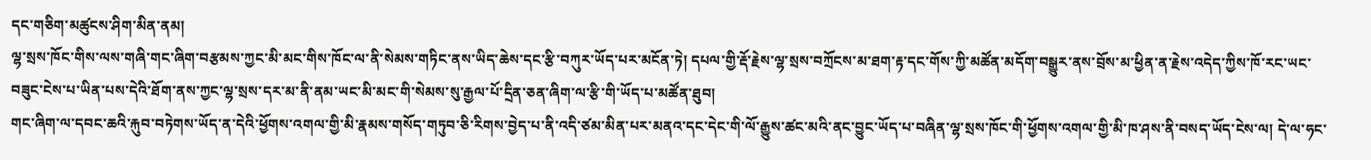དང་གཅིག་མཚུངས་ཤིག་མིན་ནམ།
ལྷ་སྲས་ཁོང་གིས་ལས་གཞི་གང་ཞིག་བརྩམས་ཀྱང་མི་མང་གིས་ཁོང་ལ་ནི་སེམས་གཏིང་ནས་ཡིད་ཆེས་དང་རྩི་བཀུར་ཡོད་པར་མངོན་ཏེ། དཔལ་གྱི་རྡོ་རྗེས་ལྷ་སྲས་བཀྲོངས་མ་ཐག་རྟ་དང་གོས་ཀྱི་མཚོན་མདོག་བསྒྱུར་ནས་བྲོས་མ་ཕྱིན་ན་རྗེས་འདེད་ཀྱིས་ཁོ་རང་ཡང་བཟུང་ངེས་པ་ཡིན་པས་དེའི་ཐོག་ནས་ཀྱང་ལྷ་སྲས་དར་མ་ནི་ནམ་ཡང་མི་མང་གི་སེམས་སུ་རྒྱལ་པོ་དྲིན་ཅན་ཞིག་ལ་རྩི་གི་ཡོད་པ་མཚོན་ཐུབ།
གང་ཞིག་ལ་དབང་ཆའི་རྐུབ་བཏེགས་ཡོད་ན་དེའི་ཕྱོགས་འགལ་གྱི་མི་རྣམས་གསོད་གཏུབ་ཅི་རིགས་བྱེད་པ་ནི་འདི་ཙམ་མིན་པར་མནའ་དང་དེང་གི་ལོ་རྒྱུས་ཚང་མའི་ནང་བྱུང་ཡོད་པ་བཞིན་ལྷ་སྲས་ཁོང་གི་ཕྱོགས་འགལ་གྱི་མི་ཁ་ཤས་ནི་བསད་ཡོད་ངེས་ལ། དེ་ལ་ཧང་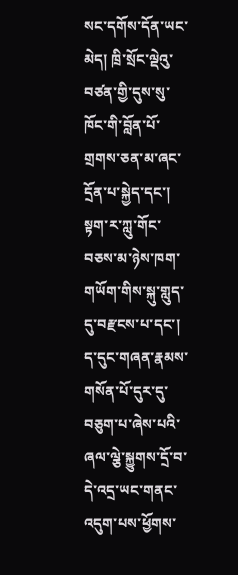སང་དགོས་དོན་ཡང་མེད། ཁྲི་སྲོང་ལྡེའུ་བཙན་གྱི་དུས་སུ་ཁོང་གི་བློན་པོ་གྲགས་ཅན་མ་ཞང་དྲོན་པ་སྐྱེད་དང་། སྟག་ར་ཀླུ་གོང་བཅས་མ་ཉེས་ཁག་གཡོག་གིས་སྐུ་གླུད་དུ་བརྫངས་པ་དང་། ད་དུང་གཞན་རྣམས་གསོན་པོ་དུར་དུ་བཅུག་པ་ཞེས་པའི་ཞལ་ལྕེ་སྐྱུགས་དྲོ་བ་དེ་འདྲ་ཡང་གནང་འདུག་པས་ཕྱོགས་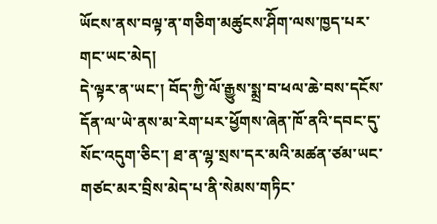ཡོངས་ནས་བལྟ་ན་གཅིག་མཚུངས་ཤིོག་ལས་ཁྱད་པར་གང་ཡང་མེད།
དེ་ལྟར་ན་ཡང་། བོད་ཀྱི་ལོ་རྒྱུས་སྨྲ་བ་ཕལ་ཆེ་བས་དངོས་དོན་ལ་ཡེ་ནས་མ་རེག་པར་ཕྱོགས་ཞེན་ཁོ་ནའི་དབང་དུ་སོང་འདུག་ཅིང་། ཐ་ན་ལྷ་སྲས་དར་མའི་མཚན་ཙམ་ཡང་གཙང་མར་བྲིས་མེད་པ་ནི་སེམས་གཏིང་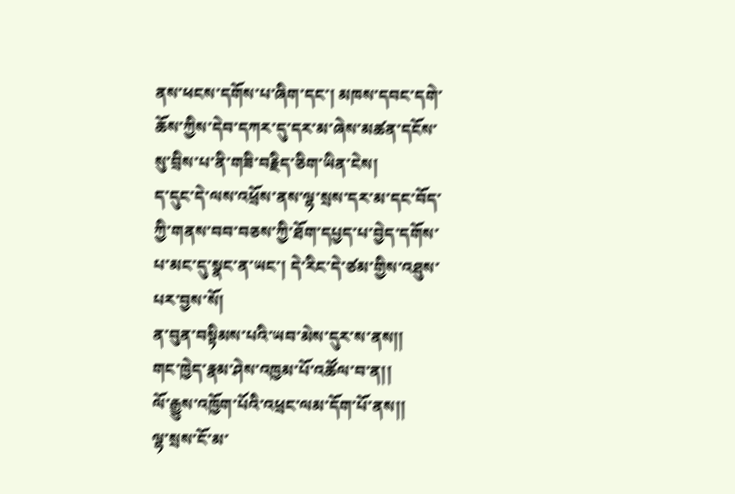ནས་ཕངས་དགོས་པ་ཞིག་དང་། མཁས་དབང་དགེ་ཆོས་ཀྱིས་དེབ་དཀར་དུ་དར་མ་ཞེས་མཚན་དངོས་སུ་བྲིས་པ་ནི་གཟི་བརྗིད་ཅིག་ཡིན་ངེས།
ད་དུང་དེ་ལས་འཕྲོས་ནས་ལྷ་སྲས་དར་མ་དང་བོད་ཀྱི་གནས་བབ་བཅས་ཀྱི་ཐོག་དཔྱད་པ་བྱེད་དགོས་པ་མང་དུ་སྣང་ན་ཡང་། དེ་རིང་དེ་ཙམ་གྱིས་འཐུས་པར་བྱས་སོ།
ན་བུན་བསྟིམས་པའི་ཡབ་མེས་དུར་ས་ནས།།
གང་ཁྱེད་རྣམ་ཤེས་འཁྱམ་པོ་འཚོལ་བ་ན།།
ལོ་རྒྱུས་འཁྱོག་པོའི་འཕྲང་ལམ་དོག་པོ་ནས།།
ལྷ་སྲས་ངོ་མ་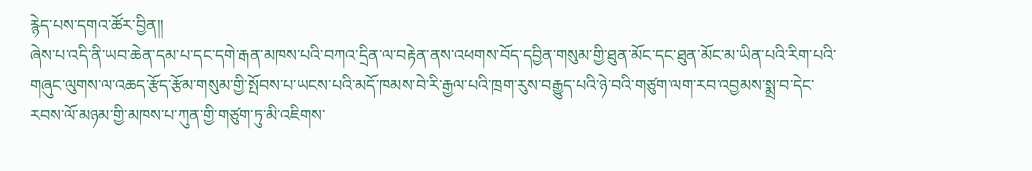རྙེད་པས་དགའ་ཚོར་བྱིན།།
ཞེས་པ་འདི་ནི་ཡབ་ཆེན་དམ་པ་དང་དགེ་རྒན་མཁས་པའི་བཀའ་དྲིན་ལ་བརྟེན་ནས་འཕགས་བོད་དབྱིན་གསུམ་གྱི་ཐུན་མོང་དང་ཐུན་མོང་མ་ཡིན་པའི་རིག་པའི་གཞུང་ལུགས་ལ་འཆད་རྩོད་རྩོམ་གསུམ་གྱི་སྤོབས་པ་ཡངས་པའི་མདོ་ཁམས་བེ་རི་རྒྱལ་པའི་ཁྲག་རུས་བརྒྱུད་པའི་ཉེ་བའི་གཙུག་ལག་རབ་འབྱམས་སྨྲ་བ་དེང་རབས་ལོ་མཉམ་གྱི་མཁས་པ་ཀུན་གྱི་གཙུག་ཏུ་མི་འཇིགས་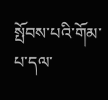སྤོབས་པའི་གོམ་པ་དལ་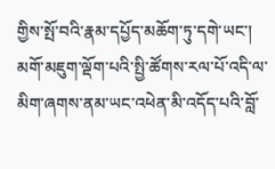གྱིས་སྤོ་བའི་རྣམ་དཔྱོད་མཆོག་ཏུ་དགེ་ཡང་།  མགོ་མཇུག་ལྡོག་པའི་སྤྱི་ཚོགས་རལ་པོ་འདི་ལ་མིག་ཞགས་ནམ་ཡང་འཕེན་མི་འདོད་པའི་བློ་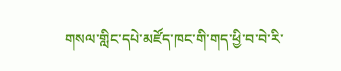གསལ་གླིང་དཔེ་མཛོད་ཁང་གི་གད་ཕྱི་བ་བེ་རི་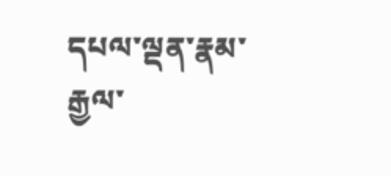དཔལ་ལྡན་རྣམ་རྒྱལ་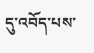དུ་འབོད་པས་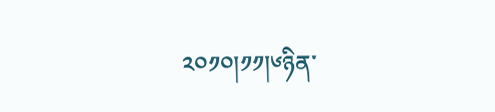༢༠༡༠།༡༡།༦ཉིན་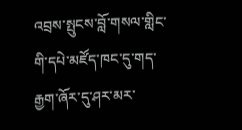འབྲས་སྤུངས་བློ་གསལ་གླིང་གི་དཔེ་མཛོད་ཁང་དུ་གད་རྒྱག་ཞོར་དུ་ཤར་མར་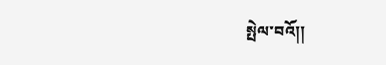སྤེལ་བའོ།།